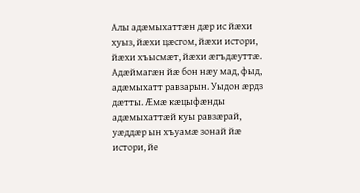Алы адӕмыхаттӕн дӕр ис йӕхи хуыз, йӕхи цӕсгом, йӕхи истори, йӕхи хъысмӕт, йӕхи ӕгъдӕуттӕ. Адӕймагӕн йӕ бон нӕу мад, фыд, адӕмыхатт равзарын. Уыдон ӕрдз дӕтты. Ӕмӕ кӕцыфӕнды адӕмыхаттӕй куы равзӕрай, уӕддӕр ын хъуамӕ зонай йӕ истори, йе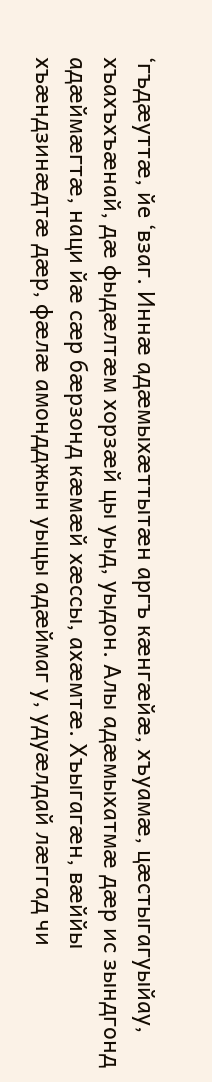‘гъдӕуттӕ, йе ‘взаг. Иннӕ адӕмыхӕттытӕн аргъ кӕнгӕйӕ, хъуамӕ, цӕстыгагуыйау, хъахъхъӕнай, дӕ фыдӕлтӕм хорзӕй цы уыд, уыдон. Алы адӕмыхатмӕ дӕр ис зындгонд адӕймӕгтӕ, наци йӕ сӕр бӕрзонд кӕмӕй хӕссы, ахӕмтӕ. Хъыгагӕн, вӕййы хъӕндзинӕдтӕ дӕр, фӕлӕ амондджын уыцы адӕймаг у, удуӕлдай лӕггад чи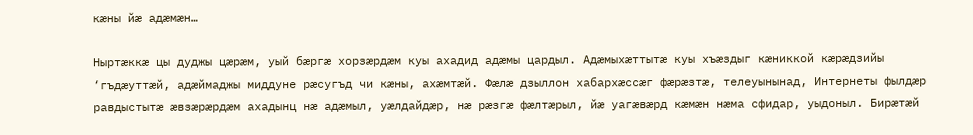кӕны йӕ адӕмӕн…

Ныртӕккӕ цы дуджы цӕрӕм, уый бӕргӕ хорзӕрдӕм куы ахадид адӕмы цардыл. Адӕмыхӕттытӕ куы хъӕздыг кӕниккой кӕрӕдзийы    ‘гъдӕуттӕй, адæймаджы миддуне рӕсугъд чи кӕны, ахӕмтӕй. Фӕлӕ дзыллон хабархӕссӕг фӕрӕзтӕ, телеуынынад, Интернеты фылдӕр равдыстытӕ ӕвзӕрӕрдӕм ахадынц нӕ адӕмыл, уӕлдайдӕр, нӕ рӕзгӕ фӕлтӕрыл, йӕ уагӕвӕрд кӕмӕн нӕма сфидар, уыдоныл. Бирӕтӕй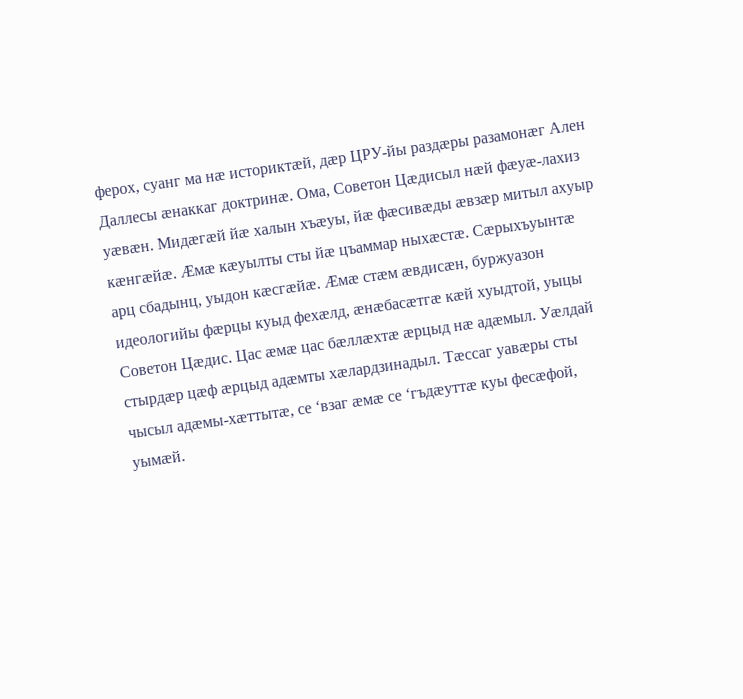ферох, суанг ма нӕ историктӕй, дӕр ЦРУ-йы раздӕры разамонӕг Ален Даллесы ӕнаккаг доктринӕ. Ома, Советон Цӕдисыл нӕй фӕуӕ-лахиз уӕвӕн. Мидӕгӕй йӕ халын хъӕуы, йӕ фӕсивӕды ӕвзӕр митыл ахуыр кӕнгӕйӕ. Ӕмӕ кӕуылты сты йӕ цъаммар ныхӕстӕ. Сӕрыхъуынтӕ арц сбадынц, уыдон кӕсгӕйӕ. Ӕмӕ стӕм ӕвдисӕн, буржуазон идеологийы фӕрцы куыд фехӕлд, ӕнӕбасӕтгӕ кӕй хуыдтой, уыцы Советон Цӕдис. Цас ӕмӕ цас бӕллӕхтӕ ӕрцыд нӕ адӕмыл. Уӕлдай стырдӕр цӕф ӕрцыд адӕмты хӕлардзинадыл. Тæссаг уавӕры сты чысыл адӕмы-хӕттытӕ, се ‘взаг ӕмӕ се ‘гъдӕуттӕ куы фесӕфой, уымӕй.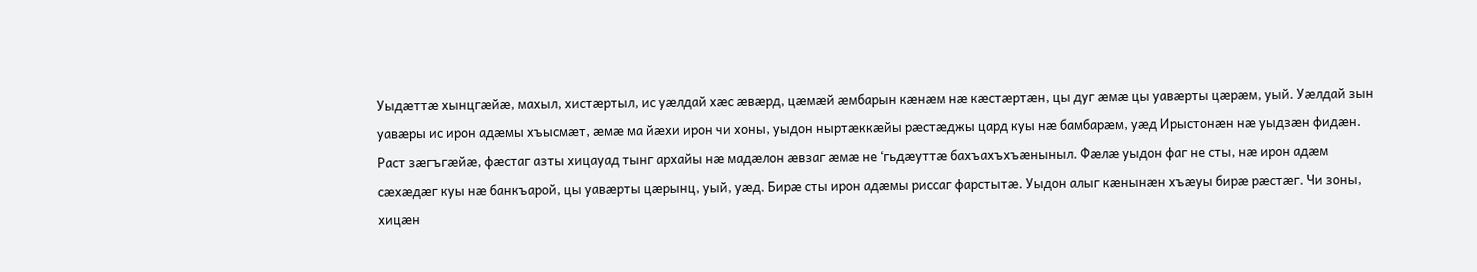Уыдӕттӕ хынцгӕйӕ, махыл, хистӕртыл, ис уӕлдай хӕс ӕвӕрд, цӕмӕй ӕмбарын кӕнӕм нӕ кӕстӕртӕн, цы дуг ӕмӕ цы уавӕрты цӕрӕм, уый. Уӕлдай зын уавӕры ис ирон адӕмы хъысмӕт, ӕмӕ ма йӕхи ирон чи хоны, уыдон ныртӕккӕйы рӕстӕджы цард куы нӕ бамбарӕм, уӕд Ирыстонӕн нӕ уыдзӕн фидӕн. Раст зӕгъгӕйӕ, фӕстаг азты хицауад тынг архайы нӕ мадӕлон ӕвзаг ӕмӕ не ‘гьдӕуттӕ бахъахъхъӕныныл. Фӕлӕ уыдон фаг не сты, нӕ ирон адӕм сӕхӕдӕг куы нӕ банкъарой, цы уавӕрты цӕрынц, уый, уӕд. Бирӕ сты ирон адӕмы риссаг фарстытӕ. Уыдон алыг кӕнынӕн хъӕуы бирӕ рӕстӕг. Чи зоны, хицӕн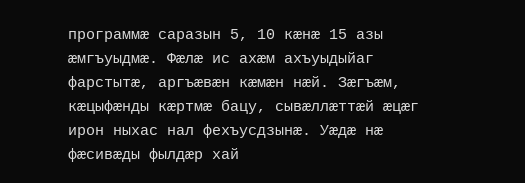программӕ саразын 5, 10 кӕнӕ 15 азы ӕмгъуыдмӕ. Фӕлӕ ис ахӕм ахъуыдыйаг фарстытӕ, аргъӕвӕн кӕмӕн нӕй. Зӕгъӕм, кӕцыфӕнды кӕртмӕ бацу, сывӕллӕттӕй æцæг ирон ныхас нал фехъусдзынӕ. Уӕдӕ нӕ фӕсивӕды фылдӕр хай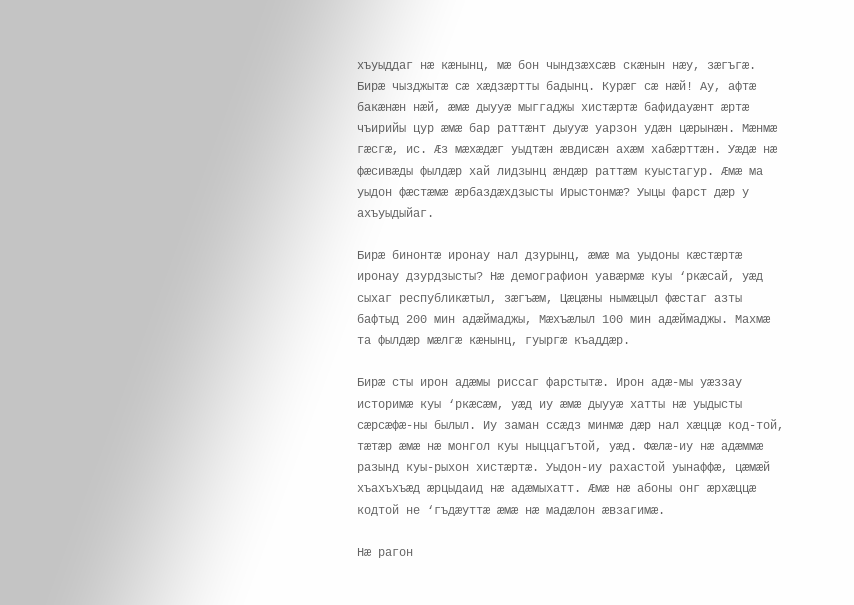хъуыддаг нӕ кӕнынц, мӕ бон чындзӕхсӕв скӕнын нӕу, зӕгъгӕ. Бирӕ чызджытӕ сӕ хӕдзӕртты бадынц. Курӕг сӕ нӕй! Ау, афтӕ бакӕнӕн нӕй, ӕмӕ дыууӕ мыггаджы хистӕртӕ бафидауӕнт ӕртӕ чъирийы цур ӕмӕ бар раттӕнт дыууӕ уарзон удӕн цӕрынӕн. Мӕнмӕ гӕсгӕ, ис. Ӕз мӕхӕдӕг уыдтӕн ӕвдисӕн ахӕм хабӕрттӕн. Уӕдӕ нӕ фӕсивӕды фылдӕр хай лидзынц ӕндӕр раттӕм куыстагур. Ӕмӕ ма уыдон фӕстӕмӕ ӕрбаздӕхдзысты Ирыстонмӕ? Уыцы фарст дӕр у ахъуыдыйаг.

Бирӕ бинонтӕ иронау нал дзурынц, ӕмӕ ма уыдоны кӕстӕртӕ иронау дзурдзысты? Нӕ демографион уавӕрмӕ куы ‘ркӕсай, уӕд сыхаг республикӕтыл, зӕгъӕм, Цӕцӕны нымӕцыл фӕстаг азты бафтыд 200 мин адӕймаджы, Мӕхъӕлыл 100 мин адӕймаджы. Махмӕ та фылдӕр мӕлгӕ кӕнынц, гуыргӕ къаддӕр.

Бирӕ сты ирон адӕмы риссаг фарстытӕ. Ирон адӕ-мы уӕззау историмӕ куы ‘ркӕсӕм, уӕд иу ӕмӕ дыууӕ хатты нӕ уыдысты сӕрсӕфӕ-ны былыл. Иу заман ссӕдз минмӕ дӕр нал хӕццӕ код-той, тӕтӕр ӕмӕ нӕ монгол куы ныццагътой, уӕд. Фӕлӕ-иу нӕ адӕммӕ разынд куы-рыхон хистӕртӕ. Уыдон-иу рахастой уынаффӕ, цӕмӕй хъахъхъӕд ӕрцыдаид нӕ адӕмыхатт. Ӕмӕ нӕ абоны онг ӕрхӕццӕ кодтой не ‘гъдӕуттӕ ӕмӕ нӕ мадӕлон ӕвзагимӕ.

Нӕ рагон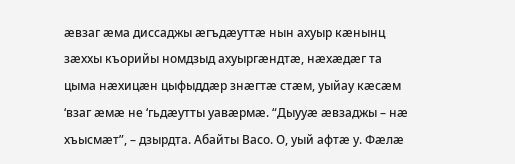ӕвзаг ӕма диссаджы ӕгъдӕуттӕ нын ахуыр кӕнынц зӕххы къорийы номдзыд ахуыргӕндтӕ, нӕхӕдӕг та цыма нӕхицӕн цыфыддӕр знӕгтæ стӕм, уыйау кӕсӕм ‘взаг ӕмӕ не ‘гьдӕутты уавӕрмӕ. “Дыууӕ ӕвзаджы – нӕ хъысмӕт”, – дзырдта. Абайты Васо. О, уый афтæ у. Фӕлӕ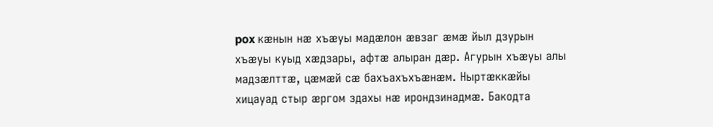pox кӕнын нæ хъӕуы мадӕлон ӕвзаг ӕмӕ йыл дзурын хъӕуы куыд хӕдзары, афтӕ алыран дӕр. Агурын хъӕуы алы мадзӕлттӕ, цӕмӕй сæ бахъахъхъӕнӕм. Ныртӕккӕйы хицауад стыр ӕргом здахы нӕ ирондзинадмӕ. Бакодта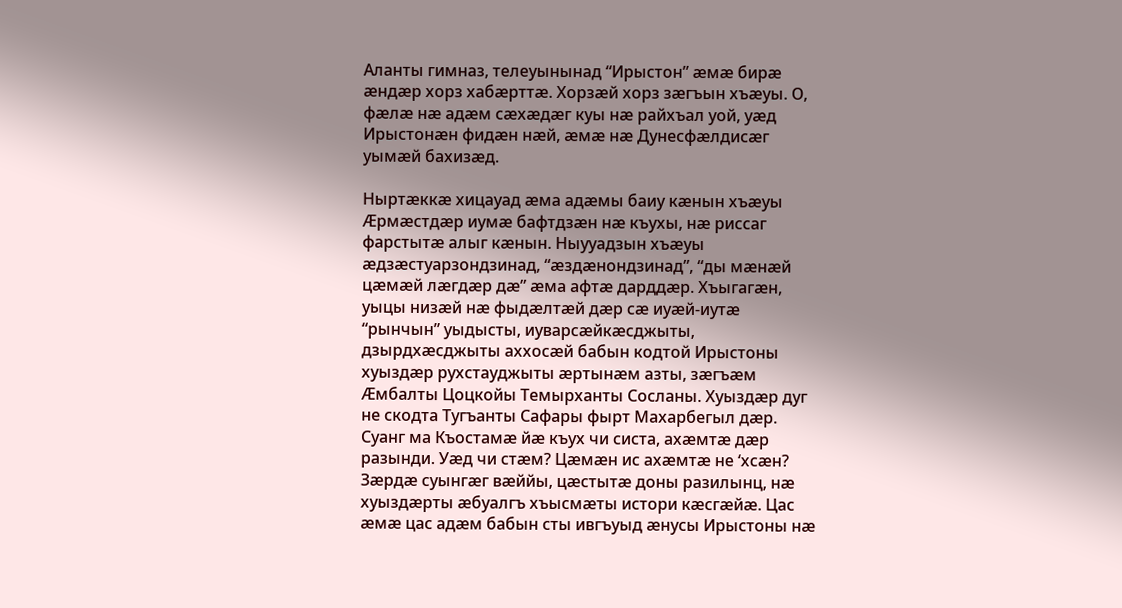Аланты гимназ, телеуынынад “Ирыстон” ӕмæ бирӕ ӕндӕр хорз хабӕрттӕ. Хорзӕй хорз зӕгъын хъӕуы. О, фӕлӕ нӕ адӕм сӕхӕдӕг куы нӕ райхъал уой, уӕд Ирыстонӕн фидӕн нӕй, ӕмӕ нӕ Дунесфӕлдисӕг уымӕй бахизӕд.

Ныртӕккӕ хицауад ӕма адӕмы баиу кӕнын хъӕуы Ӕрмӕстдӕр иумæ бафтдзӕн нӕ къухы, нæ риссаг фарстытӕ алыг кӕнын. Ныууадзын хъӕуы ӕдзӕстуарзондзинад, “ӕздӕнондзинад”, “ды мӕнæй цӕмӕй лӕгдӕр дӕ” ӕма афтӕ дарддӕр. Хъыгагӕн, уыцы низӕй нӕ фыдӕлтӕй дӕр сӕ иуӕй-иутӕ “рынчын” уыдысты, иуварсӕйкӕсджыты, дзырдхӕсджыты аххосӕй бабын кодтой Ирыстоны хуыздӕр рухстауджыты ӕртынӕм азты, зӕгъӕм Ӕмбалты Цоцкойы Темырханты Сосланы. Хуыздӕр дуг не скодта Тугъанты Сафары фырт Махарбегыл дӕр. Суанг ма Къостамӕ йӕ къух чи систа, ахӕмтӕ дӕр разынди. Уӕд чи стӕм? Цӕмӕн ис ахӕмтӕ не ‘хсӕн? Зӕрдӕ суынгӕг вӕййы, цӕстытӕ доны разилынц, нӕ хуыздӕрты ӕбуалгъ хъысмӕты истори кӕсгӕйӕ. Цас ӕмӕ цас адӕм бабын сты ивгъуыд ӕнусы Ирыстоны нӕ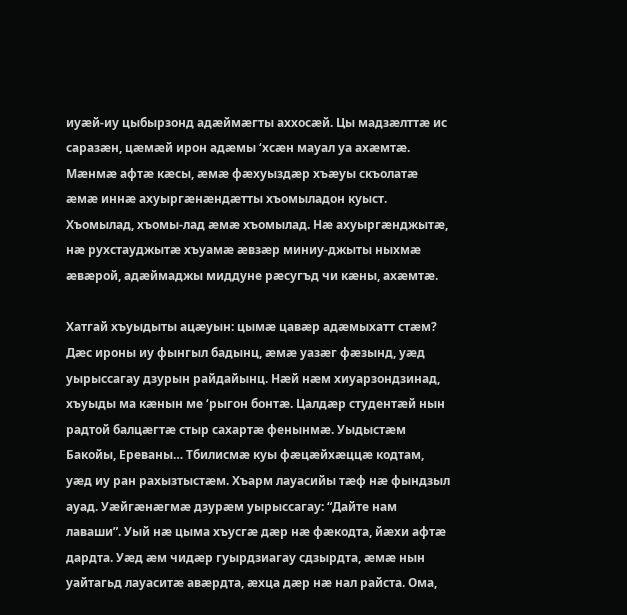иуӕй-иу цыбырзонд адӕймӕгты аххосӕй. Цы мадзӕлттӕ ис саразӕн, цӕмӕй ирон адӕмы ‘хсӕн мауал уа ахӕмтӕ. Мӕнмӕ афтӕ кӕсы, ӕмӕ фӕхуыздӕр хъӕуы скъолатӕ ӕмӕ иннӕ ахуыргӕнӕндӕтты хъомыладон куыст. Хъомылад, хъомы-лад ӕмӕ хъомылад. Нӕ ахуыргӕнджытӕ, нӕ рухстауджытӕ хъуамӕ ӕвзӕр миниу-джыты ныхмӕ ӕвӕрой, адӕймаджы миддуне рӕсугъд чи кӕны, ахӕмтӕ.

Хатгай хъуыдыты ацӕуын: цымӕ цавӕр адӕмыхатт стӕм? Дӕс ироны иу фынгыл бадынц, ӕмӕ уазӕг фӕзынд, уӕд уырыссагау дзурын райдайынц. Нӕй нӕм хиуарзондзинад, хъуыды ма кӕнын ме ‘рыгон бонтӕ. Цалдӕр студентӕй нын радтой балцӕгтӕ стыр сахартӕ фенынмӕ. Уыдыстӕм Бакойы, Ереваны… Тбилисмӕ куы фӕцӕйхӕццӕ кодтам, уӕд иу ран рахызтыстӕм. Хъарм лауасийы тӕф нӕ фындзыл ауад. Уӕйгӕнӕгмӕ дзурӕм уырыссагау: “Дайте нам лаваши”. Уый нӕ цыма хъусгӕ дӕр нӕ фӕкодта, йӕхи афтӕ дардта. Уӕд ӕм чидӕр гуырдзиагау сдзырдта, ӕмӕ нын уайтагьд лауаситӕ авӕрдта, ӕхца дӕр нӕ нал райста. Ома,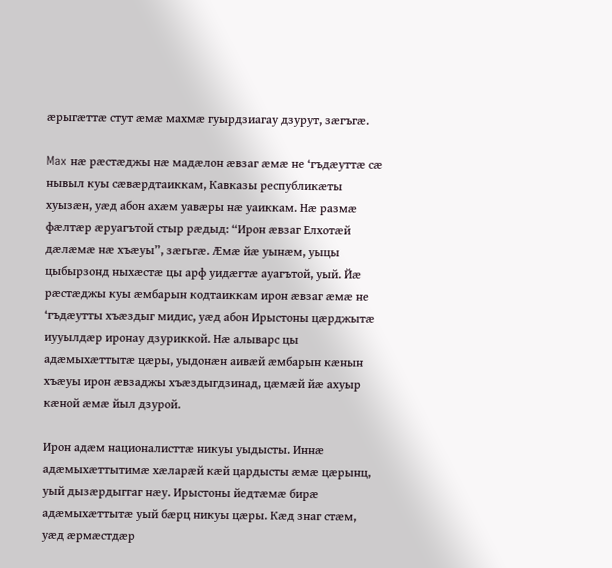ӕрыгӕттӕ стут ӕмӕ махмӕ гуырдзиагау дзурут, зӕгъгӕ.

Max нӕ рӕстӕджы нӕ мадӕлон ӕвзаг ӕмӕ не ‘гъдӕуттӕ сӕ нывыл куы сӕвӕрдтаиккам, Кавказы республикӕты хуызӕн, уӕд абон ахӕм уавӕры нӕ уаиккам. Нӕ размӕ фӕлтӕр ӕруагътой стыр рӕдыд: “Ирон ӕвзаг Елхотӕй дӕлӕмӕ нӕ хъӕуы”, зӕгьгӕ. Ӕмӕ йӕ уынӕм, уыцы цыбырзонд ныхӕстӕ цы арф уидӕгтӕ ауагътой, уый. Йӕ рӕстӕджы куы ӕмбарын кодтаиккам ирон ӕвзаг ӕмӕ не ‘гъдӕутты хъӕздыг мидис, уӕд абон Ирыстоны цӕрджытӕ иууылдӕр иронау дзуриккой. Нӕ алыварс цы адӕмыхӕттытӕ цӕры, уыдонӕн аивӕй ӕмбарын кӕнын хъӕуы ирон ӕвзаджы хъӕздыгдзинад, цӕмӕй йӕ ахуыр кӕной ӕмӕ йыл дзурой.

Ирон адӕм националисттӕ никуы уыдысты. Иннӕ адӕмыхӕттытимӕ хӕларӕй кӕй цардысты ӕмӕ цӕрынц, уый дызӕрдыггаг нӕу. Ирыстоны йедтӕмӕ бирӕ адӕмыхӕттытӕ уый бӕрц никуы цӕры. Кӕд знаг стӕм, уӕд ӕрмӕстдӕр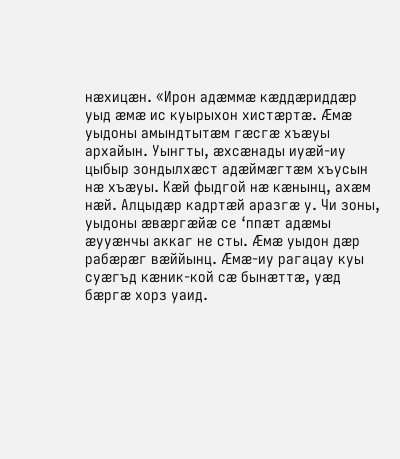нӕхицӕн. «Ирон адӕммӕ кӕддӕриддӕр уыд ӕмӕ ис куырыхон хистӕртӕ. Ӕмӕ уыдоны амындтытӕм гӕсгӕ хъӕуы архайын. Уынгты, ӕхсӕнады иуӕй-иу цыбыр зондылхӕст адӕймӕгтӕм хъусын нӕ хъӕуы. Кӕй фыдгой нӕ кӕнынц, ахӕм нӕй. Алцыдӕр кадртӕй аразгӕ у. Чи зоны, уыдоны ӕвӕргӕйӕ се ‘ппӕт адӕмы ӕууӕнчы аккаг не сты. Ӕмӕ уыдон дӕр рабӕрӕг вӕййынц. Ӕмӕ-иу рагацау куы суӕгъд кӕник-кой сӕ бынӕттӕ, уӕд бӕргӕ хорз уаид.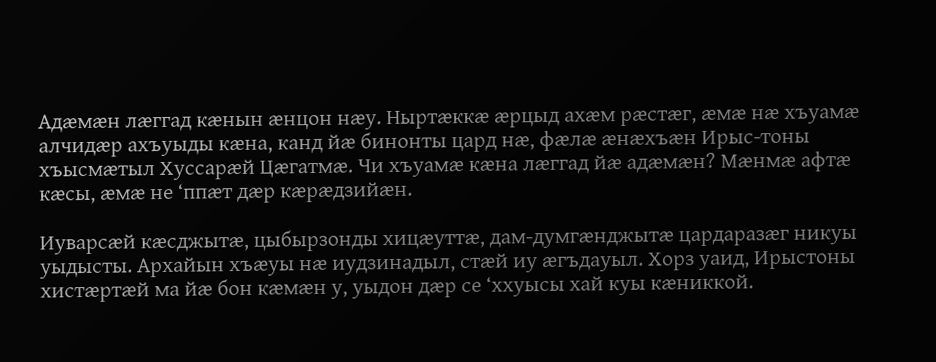Адӕмӕн лӕггад кӕнын ӕнцон нӕу. Ныртӕккӕ ӕрцыд ахӕм рӕстӕг, ӕмӕ нӕ хъуамӕ алчидӕр ахъуыды кӕна, канд йӕ бинонты цард нӕ, фӕлӕ ӕнӕхъӕн Ирыс-тоны хъысмӕтыл Хуссарӕй Цӕгатмӕ. Чи хъуамӕ кӕна лӕггад йӕ адӕмӕн? Мӕнмӕ афтӕ кӕсы, ӕмӕ не ‘ппӕт дӕр кӕрӕдзийӕн.

Иуварсӕй кӕсджытӕ, цыбырзонды хицӕуттӕ, дам-думгӕнджытӕ цардаразӕг никуы уыдысты. Архайын хъӕуы нӕ иудзинадыл, стӕй иу ӕгъдауыл. Хорз уаид, Ирыстоны хистӕртӕй ма йӕ бон кӕмӕн у, уыдон дӕр се ‘ххуысы хай куы кӕниккой.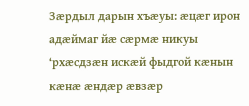Зӕрдыл дарын хъӕуы: ӕцӕг ирон адӕймаг йӕ сӕрмӕ никуы ‘рхӕсдзӕн искӕй фыдгой кӕнын кӕнӕ ӕндӕр ӕвзӕр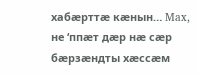хабӕрттӕ кӕнын… Max, не ‘ппӕт дӕр нӕ сӕр бӕрзӕндты хӕссӕм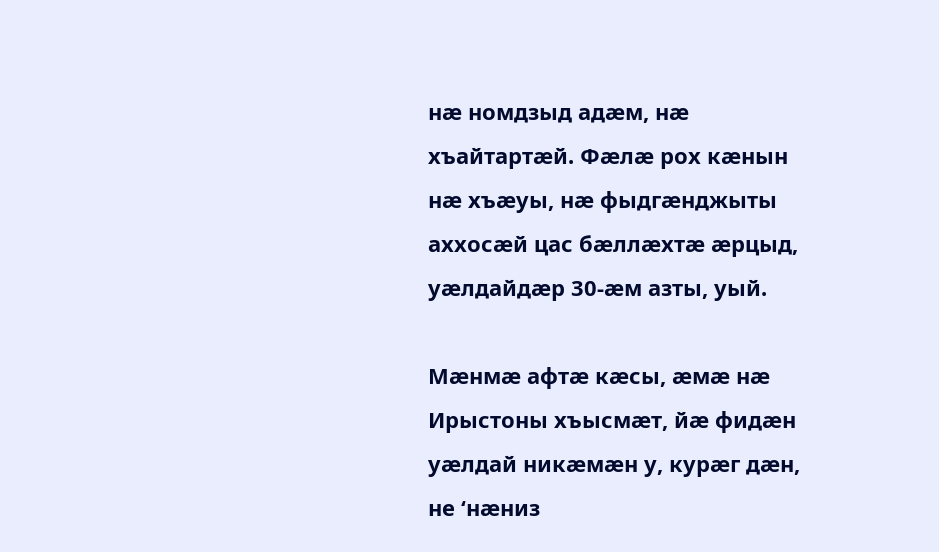нӕ номдзыд адӕм, нӕ хъайтартӕй. Фӕлӕ рох кӕнын нӕ хъӕуы, нӕ фыдгӕнджыты аххосӕй цас бӕллӕхтӕ ӕрцыд, уӕлдайдӕр 30-ӕм азты, уый.

Мӕнмӕ афтӕ кӕсы, ӕмӕ нӕ Ирыстоны хъысмӕт, йӕ фидӕн уӕлдай никӕмӕн у, курӕг дӕн, не ‘нӕниз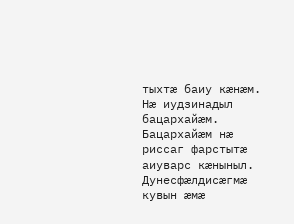тыхтӕ баиу кӕнӕм. Нӕ иудзинадыл бацархайӕм. Бацархайӕм нӕ риссаг фарстытӕ аиуварс кӕныныл. Дунесфӕлдисӕгмӕ кувын ӕмӕ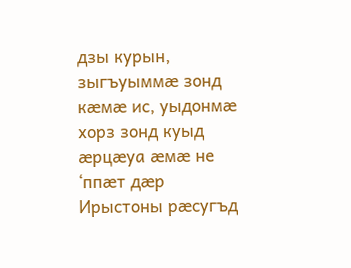дзы курын, зыгъуыммӕ зонд кӕмӕ ис, уыдонмӕ хорз зонд куыд ӕрцӕуа ӕмӕ не ‘ппӕт дӕр Ирыстоны рӕсугъд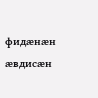фидӕнӕн ӕвдисӕн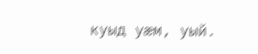куыд уӕм, уый.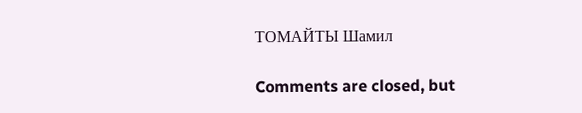ТОМАЙТЫ Шамил

Comments are closed, but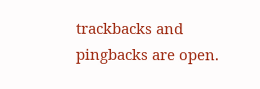trackbacks and pingbacks are open.